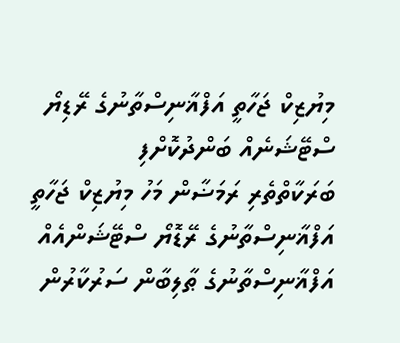މިޔުޒިކް ޖަހާތީ އަފްޣާނިސްތާނުގެ ރޭޑިޔޯ ސްޓޭޝަނެއް ބަންދުކޮށްފި
ބަރަކާތްތެރި ރަމަޟާން މަހު މިޔުޒިކް ޖަހާތީ އަފްޣާނިސްތާނުގެ ރޭޑޮޔޯ ސްޓޭޝަންއެއް އަފްޣާނިސްތާނުގެ ޠާލިބާން ސަރުކާރުން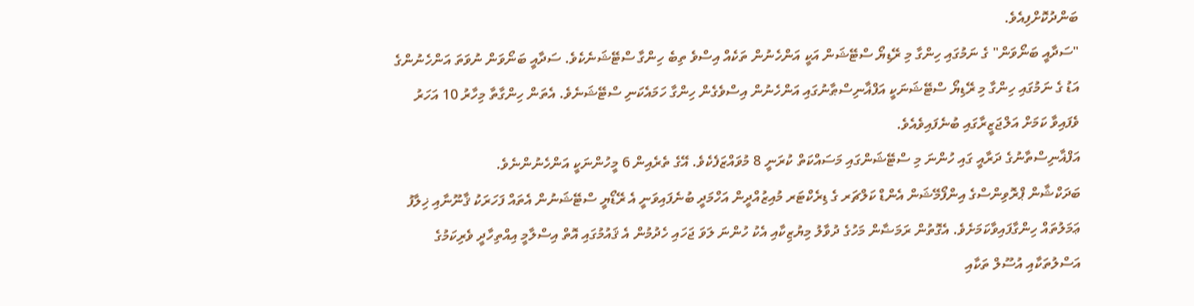ބަންދުކޮށްފިއެވެ.
"ސަދާއީ ބަނޯވަން" ގެ ނަމުގައި ހިންގާ މި ރޭޑިޔޯ ސްޓޭޝަން އަކީ އަންހެނުން ތަކެއް އިސްވެ ތިބެ ހިންގާ ސްޓޭޝަނެކެވެ. ސަދާއީ ބަނޯވަން ނުވަތަ އަންހެނުންގެ އަޑު ގެ ނަމުގައި ހިންގާ މި ރޭޑިޔޯ ސްޓޭޝަނަކީ އަފްޣާނިސްޠާނުގައި އަންހެނުން އިސްވެގެން ހިންގާ ހަމައެކަނި ސްޓޭޝަނެވެ. އެތަން ހިންގާތާ މިހާރު 10 އަހަރު ވެފައިވާ ކަމަށް އަލްޖަޒީރާގައި ބުނެފައިވެއެވެ.
އަފްޣާނިސްތާނުގެ ދަރާއީ ގައި ހުންނަ މި ސްޓޭޝަންގައި މަސައްކަތް ކުރަނީ 8 މުވައްޒަފެކެވެ. އޭގެ ތެރެއިން 6 މީހުންނަކީ އަންހެނުންނެވެ.
ބަދަކްޝާން ޕްރޮވިންސްގެ އިންފޯމޭޝަން އެންޑް ކަލްޗަރ ގެ ޑިރެކްޓަރ މުއިޒުއްދީން އަހްމަދީ ބުނެފައިވަނީ އެ ރޭޑޯޔީ ސްޓޭޝަނުން އެތައް ފަހަރަކު ޤާނޫނާއި ޚިލާފު ޢަމަލުތައް ހިންގާފައިވާކަމަށެވެ. އެގޮތުން ރަމަޟާން މަހުގެ ދުވާލު މިޔުޒިކާއި އެކު ހުންނަ ލަވަ ޖަހައި ހެދުމުން އެ ޤައުމުގައި އޮތް އިސްލާމީ އިއްތިހާދީ ވެރިކަމުގެ އަސްލުތަކާއި އުސޫލް ތަކާއި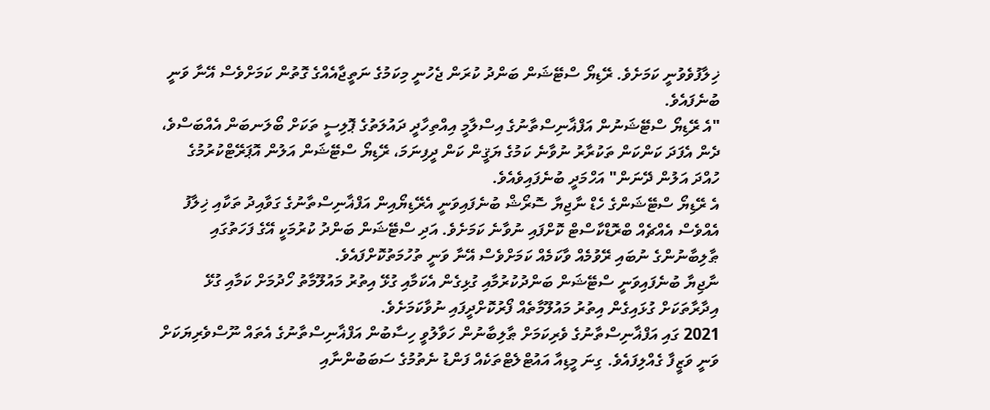ޚިލާފުވެވުނީ ކަމަށެވެ. ރޭޑިޔޯ ސްޓޭޝަން ބަންދު ކުރަން ޖެހުނީ މިކަމުގެ ނަތީޖާއެއްގެ ގޮތުން ކަމަށްވެސް އޭނާ ވަނީ ބުނެފައެވެ.
"އެ ރޭޑިޔޯ ސްޓޭޝަނުން އަފްޣާނިސްތާނުގެ އިސްލާމީ އިއްތިހާދީ ދައުލަތުގެ ޕޮލިސީ ތަކަށް ބޯލަނބަން އެއްބަސްވެ، ދެން އެފަދަ ކަންކަން ތަކުރާރު ނުވާނެ ކަމުގެ ޔަޤީން ކަން ދީފިނަމަ، ރޭޑިޔޯ ސްޓޭޝަން އަލުން އޮޕަރޭޓްކުރުމުގެ ހުއްދަ އަލުން ދޭނަން" އަހްމަދީ ބުނެފައިވެއެވެ.
އެ ރޭޑިޔޯ ސްޓޭޝަންގެ ހެޑް ނާޖިޔާ ސޮރޯޝް ބުނެފައިވަނީ އެރޭޑިޔޯއިން އަފްޣާނިސްތާނުގެ ގަވާއިދު ތަކާއި ޚިލާފު އެއްވެސް އެއްޗެއް ބްރޮޑްކާސްޓް ކޮށްފައި ނުވާނެ ކަމަށެވެ. އަދި ސްޓޭޝަން ބަންދު ކުރުމަކީ އޭގެ ފަހަތުގައި ޠާލިބާނުންގެ ނުބައި ރޭވުމެއް ވާކަމެއް ކަމަށްވެސް އޭނާ ވަނީ ތުހުމަތުކޮށްފައެވެ.
ނާޖިޔާ ބުނެފައިވަނީ ސްޓޭޝަން ބަންދުކުރުމާއި ގުޅިގެން އެކަމާއި ގުޅޭ އިތުރު މައުލޫމާތު ހޯދުމަށް ކަމާއި ގުޅޭ އިދާރާތަކަށް ގުޅައިގެން އިތުރު މައުލޫމާތެއް ފޯރުކޮށްދީފައި ނުވާކަމަށެވެ.
2021 ގައި އަފްޣާނިސްތާނުގެ ވެރިކަމަށް ޠާލިބާނުން ހަވާލުވީ ހިސާބުން އަފްޣާނިސްތާނުގެ އެތައް ނޫސްވެރިޔަކަށް ވަނީ ވަޒީފާ ގެއްލިފައެވެ. ގިނަ މީޑިއާ އައުޓްލެޓްތަކެއް ފަންޑު ނެތުމުގެ ސަބަބުންނާއި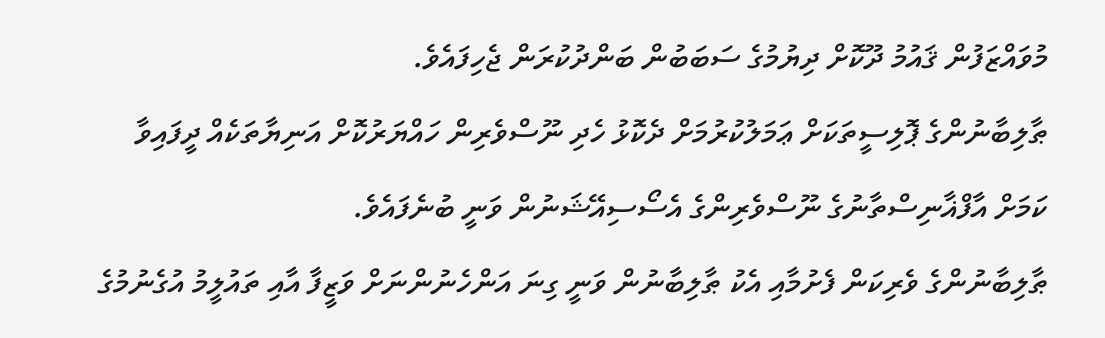މުވައްޒަފުން ޤައުމު ދޫކޮށް ދިޔުމުގެ ސަބަބުން ބަންދުކުރަން ޖެހިފައެވެ.
ޠާލިބާނުންގެ ޕޮލިސީތަކަށް ޢަމަލުކުރުމަށް ދެކޮޅު ހެދި ނޫސްވެރިން ހައްޔަރުކޮށް އަނިޔާތަކެއް ދީފައިވާ ކަމަށް އާފްޣާނިސްތާނުގެ ނޫސްވެރިންގެ އެސޯސިއޭޝަނުން ވަނީ ބުނެފައެވެ.
ޠާލިބާނުންގެ ވެރިކަން ފެށުމާއި އެކު ޠާލިބާނުން ވަނީ ގިނަ އަންހެނުންނަށް ވަޒީފާ އާއި ތައުލީމު އުގެނުމުގެ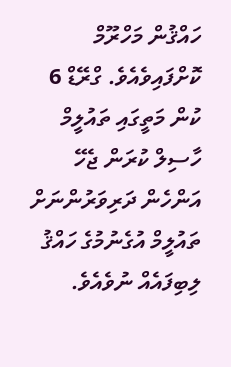ހައްޤުން މަހްރޫމް ކޮށްފައިވެއެވެ. ގްރޭޑް 6 ކުން މަތީގައި ތައުލީމް ހާސިލް ކުރަން ޖެހޭ އަންހެން ދަރިވަރުންނަށް ތައުލީމް އުގެނުމުގެ ހައްޤު ލިބިފައެއް ނުވެއެވެ.